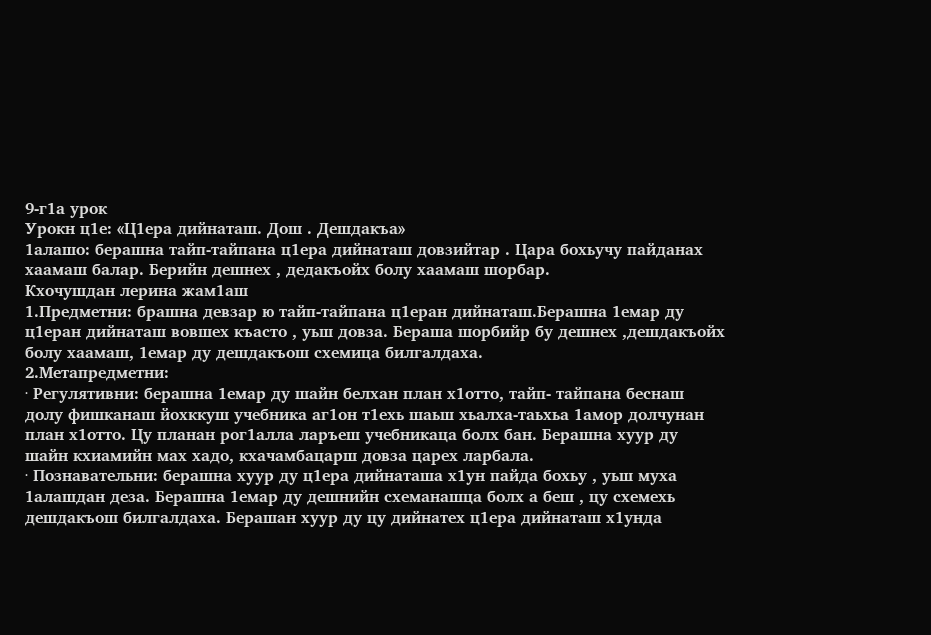9-г1а урок
Урокн ц1е: «Ц1ера дийнаташ. Дош . Дешдакъа»
1алашо: берашна тайп-тайпана ц1ера дийнаташ довзийтар . Цара бохьучу пайданах хаамаш балар. Берийн дешнех , дедакъойх болу хаамаш шорбар.
Кхочушдан лерина жам1аш
1.Предметни: брашна девзар ю тайп-тайпана ц1еран дийнаташ.Берашна 1емар ду ц1еран дийнаташ вовшех къасто , уьш довза. Бераша шорбийр бу дешнех ,дешдакъойх болу хаамаш, 1емар ду дешдакъош схемица билгалдаха.
2.Метапредметни:
· Регулятивни: берашна 1емар ду шайн белхан план х1отто, тайп- тайпана беснаш долу фишканаш йохккуш учебника аг1он т1ехь шаьш хьалха-таьхьа 1амор долчунан план х1отто. Цу планан рог1алла ларъеш учебникаца болх бан. Берашна хуур ду шайн кхиамийн мах хадо, кхачамбацарш довза царех ларбала.
· Познавательни: берашна хуур ду ц1ера дийнаташа х1ун пайда бохьу , уьш муха 1алашдан деза. Берашна 1емар ду дешнийн схеманашца болх а беш , цу схемехь дешдакъош билгалдаха. Берашан хуур ду цу дийнатех ц1ера дийнаташ х1унда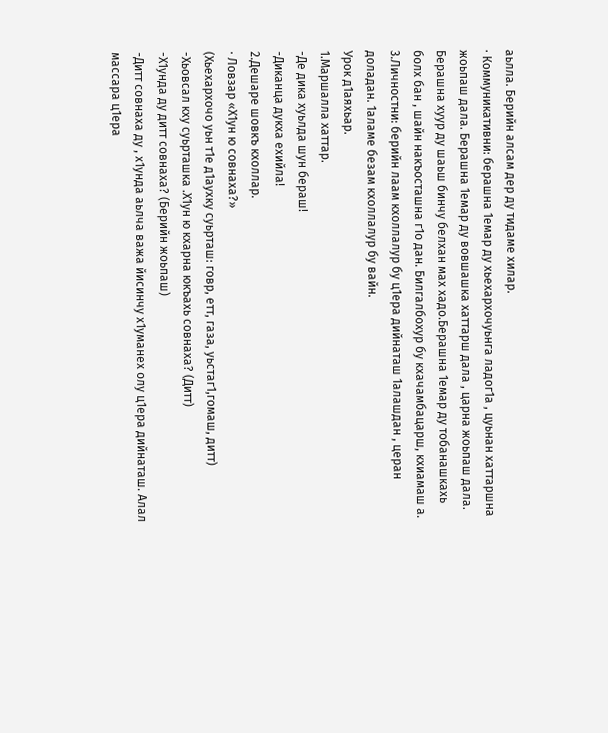аьлла. Берийн алсам дер ду тидаме хилар.
· Коммуникативни: берашна 1емар ду хьехархочуьнга ладог1а , цуьнан хаттаршна жоьпаш дала. Берашна 1емар ду вовшашка хаттарш дала , царна жоьпаш дала. Берашна хуур ду шаьш бинчу белхан мах хадо.Берашна 1емар ду тобанашкахь болх бан , шайн накъосташна г1о дан. Билгалбохур бу кхачамбацарш, кхиамаш а.
3.Личностни: берийн лаам кхоллалур бу ц1ера дийнаташ 1алашдан , церан доладан. 1аламе безам кхоллалур бу вайн.
Урок д1аяхьар.
1.Маршалла хаттар.
-Де дика хуьлда шун бераш!
-Диканца дукха ехийла!
2.Дешаре шовкъ кхоллар.
· Ловзар «Х1ун ю совнаха?»
(Хьехархочо уьн т1е д1аухку суьрташ: говр, етт, газа, уьстаг1,гомаш, дитт)
-Хьовсал кху суьрташка .Х1ун ю кхарна юкъахь совнаха? (Дитт)
-Х1унда ду дитт совнаха? (Берийн жоьпаш)
-Дитт совнаха ду , х1унда аьлча важа йисинчу х1уманех олу ц1ера дийнаташ. Алал массара ц1ера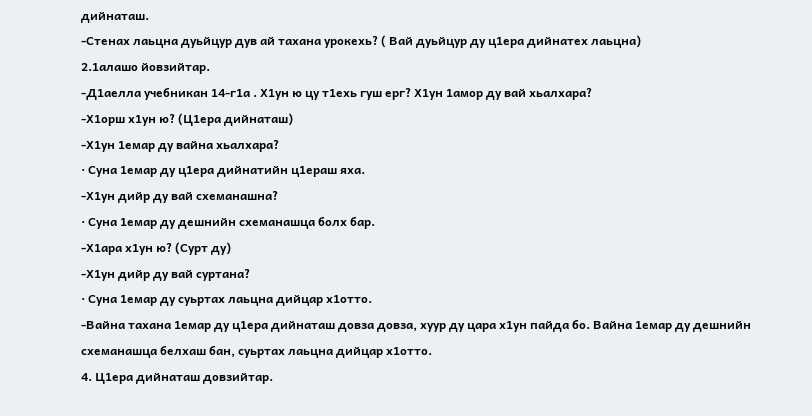дийнаташ.
-Стенах лаьцна дуьйцур дув ай тахана урокехь? ( Вай дуьйцур ду ц1ера дийнатех лаьцна)
2.1алашо йовзийтар.
-Д1аелла учебникан 14-г1а . Х1ун ю цу т1ехь гуш ерг? Х1ун 1амор ду вай хьалхара?
-Х1орш х1ун ю? (Ц1ера дийнаташ)
-Х1ун 1емар ду вайна хьалхара?
· Суна 1емар ду ц1ера дийнатийн ц1ераш яха.
-Х1ун дийр ду вай схеманашна?
· Суна 1емар ду дешнийн схеманашца болх бар.
-Х1ара х1ун ю? (Сурт ду)
-Х1ун дийр ду вай суртана?
· Суна 1емар ду суьртах лаьцна дийцар х1отто.
-Вайна тахана 1емар ду ц1ера дийнаташ довза довза, хуур ду цара х1ун пайда бо. Вайна 1емар ду дешнийн схеманашца белхаш бан, суьртах лаьцна дийцар х1отто.
4. Ц1ера дийнаташ довзийтар.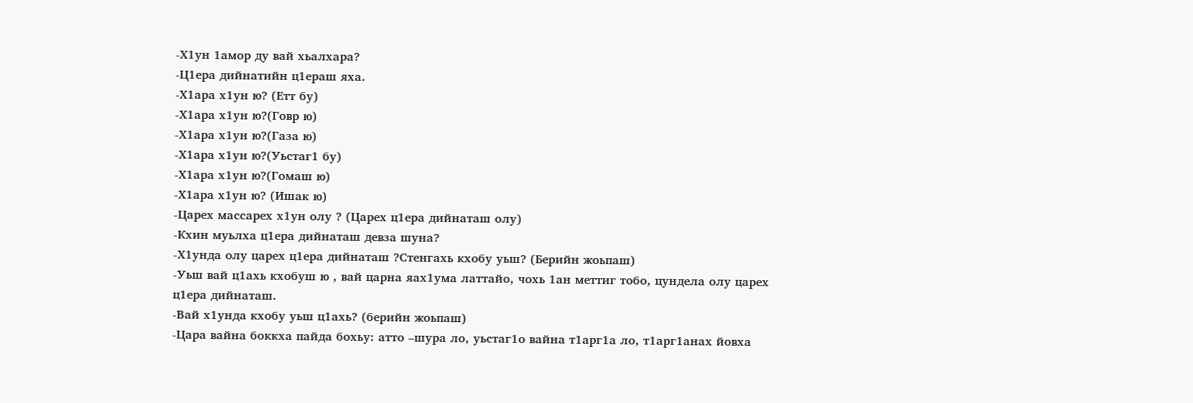-Х1ун 1амор ду вай хьалхара?
-Ц1ера дийнатийн ц1ераш яха.
-Х1ара х1ун ю? (Етт бу)
-Х1ара х1ун ю?(Говр ю)
-Х1ара х1ун ю?(Газа ю)
-Х1ара х1ун ю?(Уьстаг1 бу)
-Х1ара х1ун ю?(Гомаш ю)
-Х1ара х1ун ю? (Ишак ю)
-Царех массарех х1ун олу ? (Царех ц1ера дийнаташ олу)
-Кхин муьлха ц1ера дийнаташ девза шуна?
-Х1унда олу царех ц1ера дийнаташ ?Стенгахь кхобу уьш? (Берийн жоьпаш)
-Уьш вай ц1ахь кхобуш ю , вай царна яах1ума латтайо, чохь 1ан меттиг тобо, цундела олу царех ц1ера дийнаташ.
-Вай х1унда кхобу уьш ц1ахь? (берийн жоьпаш)
-Цара вайна боккха пайда бохьу: атто –шура ло, уьстаг1о вайна т1арг1а ло, т1арг1анах йовха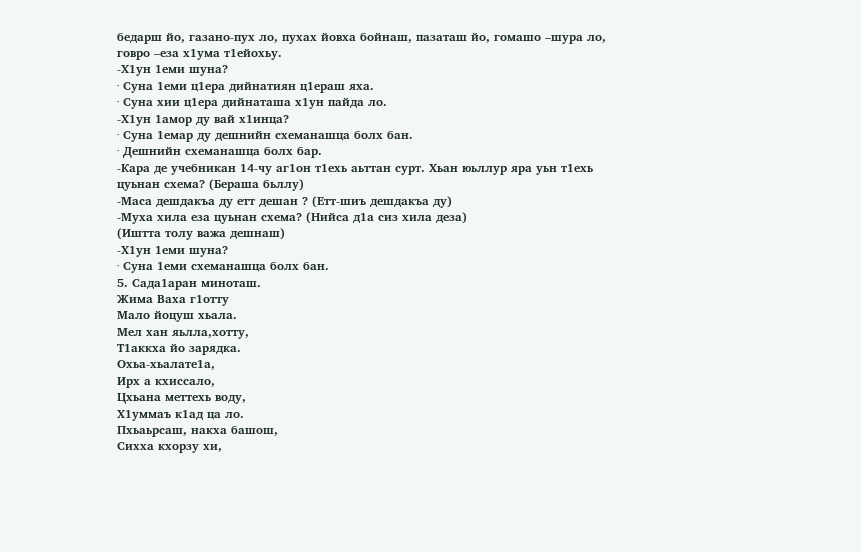бедарш йо, газано-пух ло, пухах йовха бойнаш, пазаташ йо, гомашо –шура ло, говро –еза х1ума т1ейохьу.
-Х1ун 1еми шуна?
· Суна 1еми ц1ера дийнатиян ц1ераш яха.
· Суна хии ц1ера дийнаташа х1ун пайда ло.
-Х1ун 1амор ду вай х1инца?
· Суна 1емар ду дешнийн схеманашца болх бан.
· Дешнийн схеманашца болх бар.
-Кара де учебникан 14-чу аг1он т1ехь аьттан сурт. Хьан юьллур яра уьн т1ехь цуьнан схема? (Бераша бьллу)
-Маса дешдакъа ду етт дешан ? (Етт-шиъ дешдакъа ду)
-Муха хила еза цуьнан схема? (Нийса д1а сиз хила деза)
(Иштта толу важа дешнаш)
-Х1ун 1еми шуна?
· Суна 1еми схеманашца болх бан.
5. Сада1аран миноташ.
Жима Ваха г1отту
Мало йоцуш хьала.
Мел хан яьлла,хотту,
Т1аккха йо зарядка.
Охьа-хьалате1а,
Ирх а кхиссало,
Цхьана меттехь воду,
Х1уммаъ к1ад ца ло.
Пхьаьрсаш, накха башош,
Сихха кхорзу хи,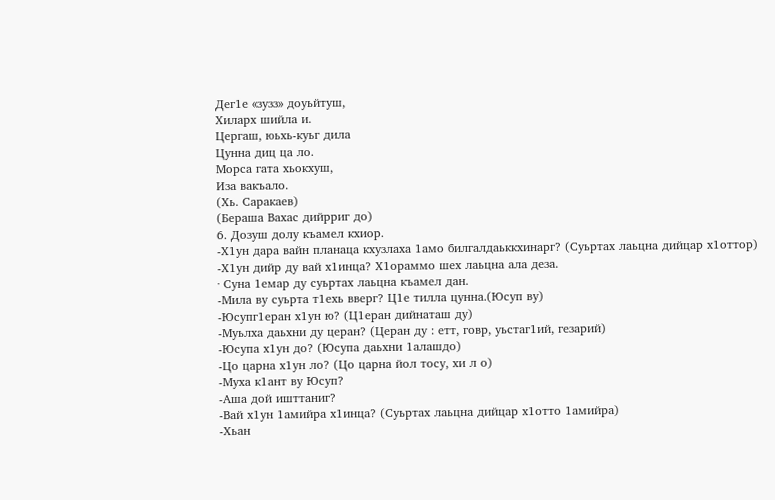Дег1е «зузз» доуьйтуш,
Хиларх шийла и.
Цергаш, юьхь-куьг дила
Цунна диц ца ло.
Морса гата хьокхуш,
Иза вакъало.
(Хь. Саракаев)
(Бераша Вахас дийрриг до)
6. Дозуш долу къамел кхиор.
-Х1ун дара вайн планаца кхузлаха 1амо билгалдаьккхинарг? (Суьртах лаьцна дийцар х1оттор)
-Х1ун дийр ду вай х1инца? Х1ораммо шех лаьцна ала деза.
· Суна 1емар ду суьртах лаьцна къамел дан.
-Мила ву суьрта т1ехь вверг? Ц1е тилла цунна.(Юсуп ву)
-Юсупг1еран х1ун ю? (Ц1еран дийнаташ ду)
-Муьлха даьхни ду церан? (Церан ду : етт, говр, уьстаг1ий, гезарий)
-Юсупа х1ун до? (Юсупа даьхни 1алашдо)
-Цо царна х1ун ло? (Цо царна йол тосу, хи л о)
-Муха к1ант ву Юсуп?
-Аша дой ишттаниг?
-Вай х1ун 1амийра х1инца? (Суьртах лаьцна дийцар х1отто 1амийра)
-Хьан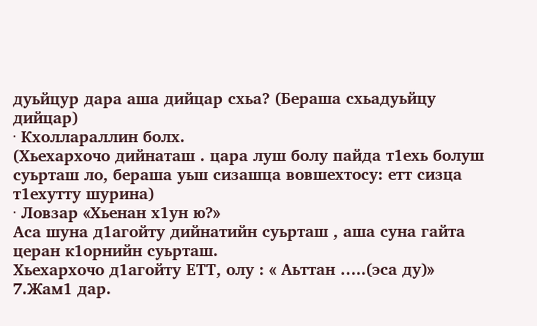дуьйцур дара аша дийцар схьа? (Бераша схьадуьйцу дийцар)
· Кхоллараллин болх.
(Хьехархочо дийнаташ . цара луш болу пайда т1ехь болуш суьрташ ло, бераша уьш сизашца вовшехтосу: етт сизца т1ехутту шурина)
· Ловзар «Хьенан х1ун ю?»
Аса шуна д1агойту дийнатийн суьрташ , аша суна гайта церан к1орнийн суьрташ.
Хьехархочо д1агойту ЕТТ, олу : « Аьттан …..(эса ду)»
7.Жам1 дар.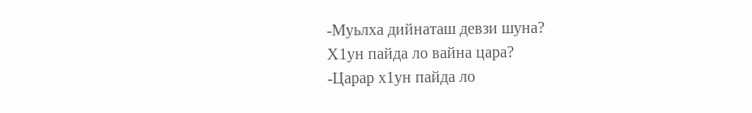-Муьлха дийнаташ девзи шуна?
Х1ун пайда ло вайна цара?
-Царар х1ун пайда ло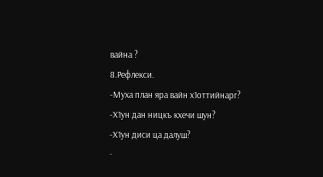вайна ?
8.Рефлекси.
-Муха план яра вайн х1оттийнарг?
-Х1ун дан ницкъ кхечи шун?
-Х1ун диси ца далуш?
·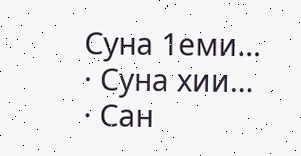Суна 1еми…
· Суна хии…
· Сан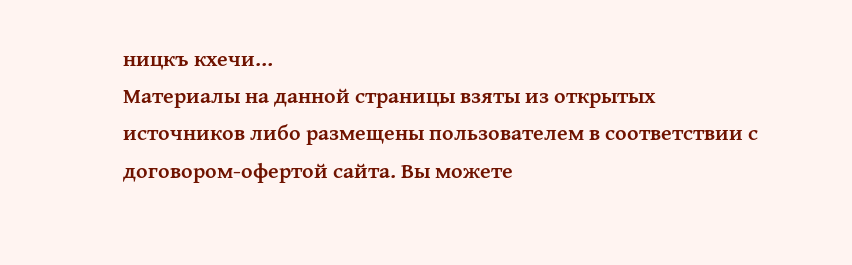ницкъ кхечи…
Материалы на данной страницы взяты из открытых источников либо размещены пользователем в соответствии с договором-офертой сайта. Вы можете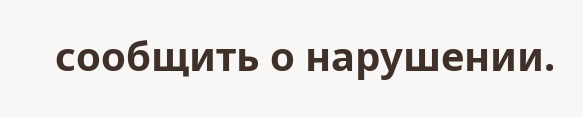сообщить о нарушении.